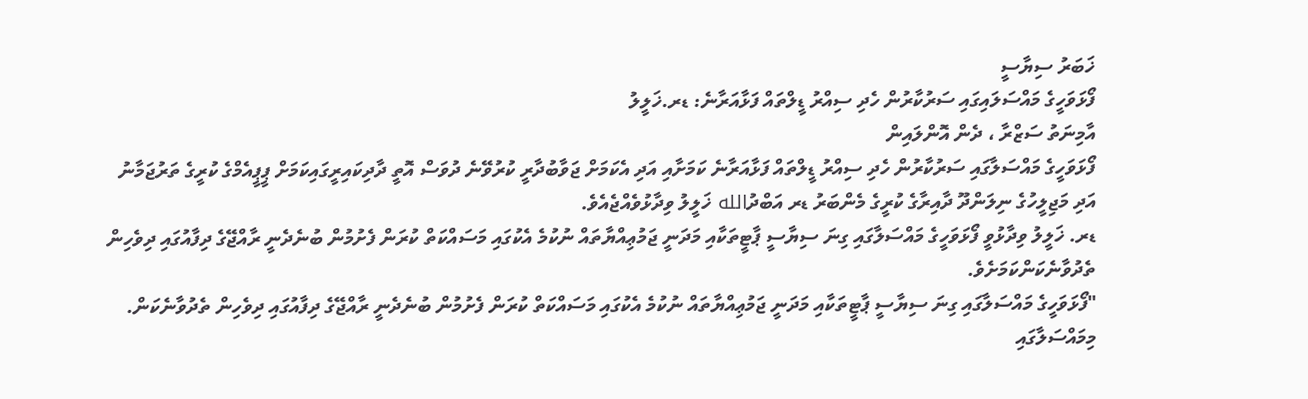ޚަބަރު ސިޔާސީ
ފޯޅަވަހީގެ މައްސަލައިގައި ސަރުކާރުން ހެދި ސިއްރު ޑީލްތައް ފަޅާއަރާނެ: ޑރ.ޚަލީލު
އާމިނަތު ސަޒްރާ ، ދެން އޮންލައިން
ފޯޅަވަހީގެ މައްސަލާގައި ސަރުކާރުން ހެދި ސިއްރު ޑީލްތައް ފަޅާއަރާނެ ކަމަށާއި އަދި އެކަމަށް ޖަވާބުދާރީ ކުރުވޭނެ ދުވަސް އޮތީ ދާދިކައިރީގައިކަމަށް ޕީޕީއެމްގެ ކުރީގެ ތަރުޖަމާނު އަދި މަޖިލީހުގެ ނިލަންދޫ ދާއިރާގެ ކުރީގެ މެންބަރު ޑރ އަބްދުالله ޚަލީލު ވިދާޅުވެއްޖެއެވެ.
ޑރ. ޚަލީލު ވިދާޅުވީ ފޯޅަވަހީގެ މައްސަލާގައި ގިނަ ސިޔާސީ ޕާޓީތަކާއި މަދަނީ ޖަމުޢިއްޔާތައް ނުކުމެ އެކުގައި މަސައްކަތް ކުރަން ފެށުމުން ބުނެދެނީ ރާއްޖޭގެ ދިފާއުގައި ދިވެހިން ތެދުވާނެކަންކަމަށެވެ.
"ފޯޅަވަހީގެ މައްސަލާގައި ގިނަ ސިޔާސީ ޕާޓީތަކާއި މަދަނީ ޖަމުޢިއްޔާތައް ނުކުމެ އެކުގައި މަސައްކަތް ކުރަން ފެށުމުން ބުނެދެނީ ރާއްޖޭގެ ދިފާއުގައި ދިވެހިން ތެދުވާނެކަން. މިމައްސަލާގައި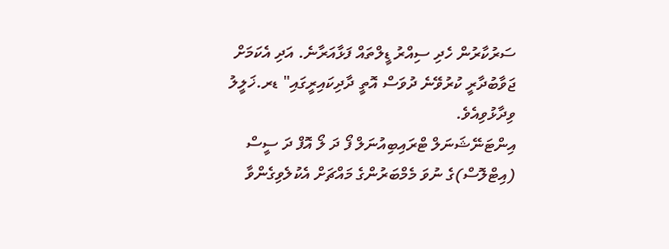ސަރުކާރުން ހެދި ސިއްރު ޑީލްތައް ފަޅާއަރާނެ. އަދި އެކަމަށް ޖަވާބުދާރީ ކުރުވޭނެ ދުވަސް އޮތީ ދާދިކައިރީގައި" ޑރ.ޚަލީލު ވިދާޅުވިއެވެ.
އިންޓަނޭޝަނަލް ޓްރައިބިއުނަލް ފޯ ދަ ލޯ އޮފް ދަ ސީސް (އިޓްލޮސް)ގެ ނުވަ މެމްބަރުންގެ މައްޗަށް އެކުލެވިގެންވާ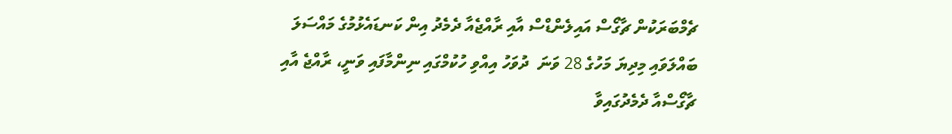ޗެމްބަރަކުން ޗާގޯސް އައިލެންޑްސް އާއި ރާއްޖެއާ ދެމެދު އިން ކަނޑައެޅުމުގެ މައްސަލަ ބައްލަވައި މިދިޔަ މަހުގެ 28 ވަނަ  ދުވަހު އިއްވި ހުކުމްގައި ނިންމާފައި ވަނީ، ރާއްޖެ އާއި ޗާގޯސްއާ ދެމެދުގައިވާ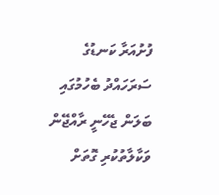ފުށުއަރާ ކަނޑުގެ ސަރަހައްދު ބެހުމުގައި ބަލަން ޖެހޭނީ ރާއްޖޭން ވަކާލާތުކުރި ގޮތަށް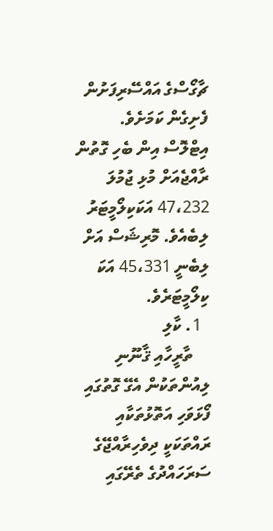ޗާގޯސްގެ އައްސޭރިފަށުން ފެށިގެން ކަމަށެވެ.
އިޓްލޮސް އިން ބެހި ގޮތުން ރާއްޖެއަށް މުޅި ޖުމުލަ 47،232 އަކަކިލޯމީޓަރު ލިބެއެވެ. މޮރިޝަސް އަށް ލިބެނީ 45،331 އަކަ ކިލޯމީޓަރެވެ.
  1. ކާލި
    ތާރީހާއި ޤާނޫނި ލިއުންތަކުން އެގޭ ގޮތުގައި ފޯޅަވަހި އަތޮޅުތަކާއި ރައްތަކަކީ ދިވެހިރާއްޖޭގެ ސަރަހައްދުގެ ތެރޭގައި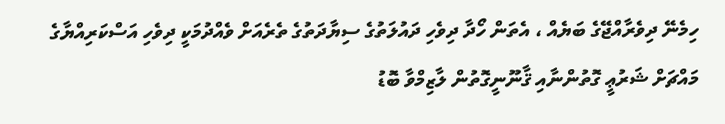ހިމެނޭ ދިވެރާއްޖޭގެ ބަޔެއް ، އެތަން ހޯދާ ދިވެހި ދައުލަތުގެ ސިޔާދަތުގެ ތެރެއަށް ވެއްދުމަކީ ދިވެހި އަސްކަރިއްޔާގެ މައްޗަށް ޝަރުޢީ ގޮތުންނާއި ޤާނޫނީގޮތުން ލާޒިމްވާ ބޮޑު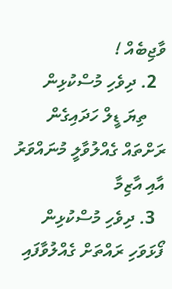ވާޖިބެއް !
  2. ދިވެހި މުސްކުޅިން
    ތިޔަ ޑީލް ހަދައިގެން ރަށްތައް ގެއްލުވާލީ މުނައްވަރު އާއި އާޒިމާ
  3. ދިވެހި މުސްކުޅިން ފޯޅަވަހި ރައްތަށް ގެއްލުވާފައި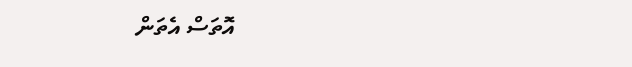އޮތަސް އެތަން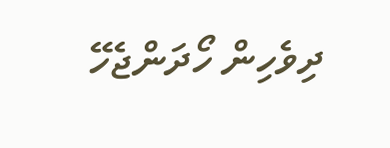ދިވެހިން ހޯދަންޖެހޭ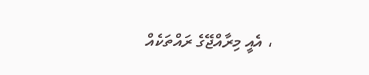، އެއީ މިރާއްޖޭގެ ރައްތަކެއް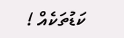ކަޑުތަކެއް !